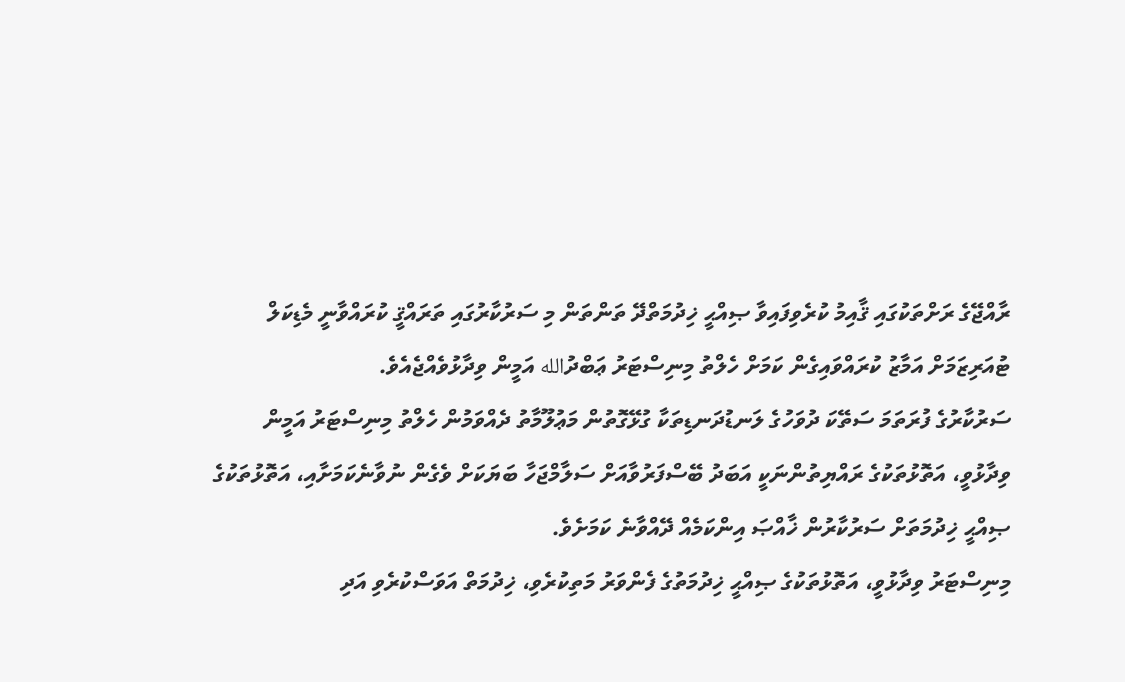ރާއްޖޭގެ ރަށްތަކުގައި ޤާއިމު ކުރެވިފައިވާ ޞިއްޙީ ޚިދުމަތްދޭ ތަންތަން މި ސަރުކާރުގައި ތަރައްޤީ ކުރައްވާނީ މެޑިކަލް ޓުއަރިޒަމަށް އަމާޒު ކުރައްވައިގެން ކަމަށް ހެލްތު މިނިސްޓަރު ޢަބްދުالله އަމީން ވިދާޅުވެއްޖެއެވެ.
ސަރުކާރުގެ ފުރަތަމަ ސަތޭކަ ދުވަހުގެ ލަނޑުދަނޑިތަކާ ގުޅޭގޮތުން މަޢުލޫމާތު ދެއްވަމުން ހެލްތު މިނިސްޓަރު އަމީން ވިދާޅުވީ، އަތޮޅުތަކުގެ ރައްޔިތުންނަކީ އަބަދު ބޭސްފަރުވާއަށް ސަލާމްޖަހާ ބަޔަކަށް ވެގެން ނުވާނެކަމަށާއި، އަތޮޅުތަކުގެ ޞިއްޙީ ޚިދުމަތަށް ސަރުކާރުން ޚާއްޞަ އިންކަމެއް ދޭއްވާނެ ކަމަށެވެ.
މިނިސްޓަރު ވިދާޅުވީ، އަތޮޅުތަކުގެ ޞިއްޙީ ޚިދުމަތުގެ ފެންވަރު މަތިކުރެވި، ޚިދުމަތް އަވަސްކުރެވި އަދި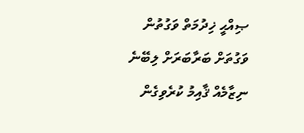ޞިއްޙީ ޚިދުމަތް ވަގުތުން ވަގުތަށް ބަރާބަރަށް ލިބޭނެ ނިޒާމެއް ޤާއިމު ކުރެވިގެން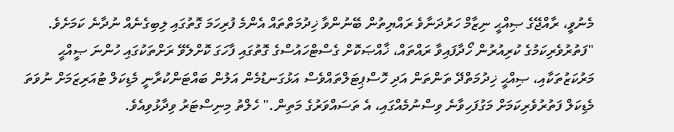މެނުވީ، ރާއްޖޭގެ ޞިއްޙީ ނިޒާމް ހަރުދަނާވެ ރައްޔިތުން ބޭނުންވާ ޚިދުމަތްތައް އެންމެ ފުރިހަމަ ގޮތުގައި ލިބިގެނެއް ނުދާނެ ކަމަށެވެ.
"ފަތުރުވެރިކަމުގެ ކުރިއުރުން ހޯދާފައިވާ ރައްތައް، ޚާއްޞަކޮށް ގެސްޓްހައުސްގެ ގޮތުގައި ފާހަގަ ކޮށްލެވޭ ރަށްތަކުގައި ހުންނަ ޞީއްޙީ މަރުކަޒުތަކާއި، ޞިއްޙީ ޚިދުމަތްދޭ ތަންތަން އަދި ހޮސްޕިޓަލްތައްވެސް އަޅުގަނޑުމެން އަލުން ބައްޓަންކުރާނީ މެޑިކަލް ޓުއަރިޒަމަށް ނުވަތަ މެޑިކަލް ފަތުރުވެރިކަމަށް މަގުފަހިވާނެ ވިސްނުމެއްގައި، އެ ތަސައްވަރުގެ މަތިން." ހެލްތު މިނިސްޓަރު ވިދާޅުވިއެވެ.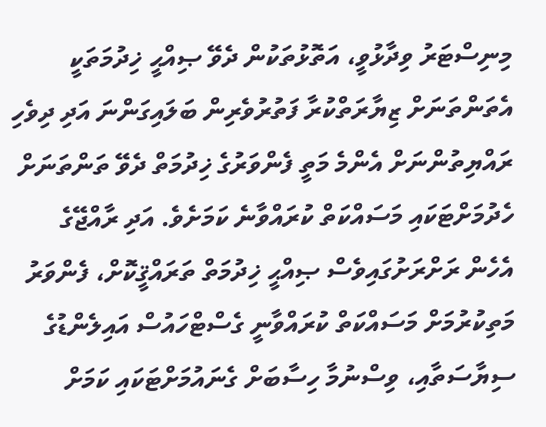މިނިސްޓަރު ވިދާޅުވީ، އަތޮޅުތަކުން ދެވޭ ޞިއްޙީ ޚިދުމަތަކީ އެތަންތަނަށް ޒިޔާރަތްކުރާ ފަތުރުވެރިން ބަލައިގަންނަ އަދި ދިވެހި ރައްޔިތުންނަށް އެންމެ މަތީ ފެންވަރުގެ ޚިދުމަތް ދެވޭ ތަންތަނަށް ހެދުމަށްޓަކައި މަސައްކަތް ކުރައްވާނެ ކަމަށެވެ. އަދި ރާއްޖޭގެ އެހެން ރަށްރަށުގައިވެސް ޞިއްޙީ ޚިދުމަތް ތަރައްޤީކޮށް، ފެންވަރު މަތިކުރުމަށް މަސައްކަތް ކުރައްވާނީ ގެސްޓްހައުސް އައިލެންޑުގެ ސިޔާސަތާއި، ވިސްނުމާ ހިސާބަށް ގެނައުމަށްޓަކައި ކަމަށް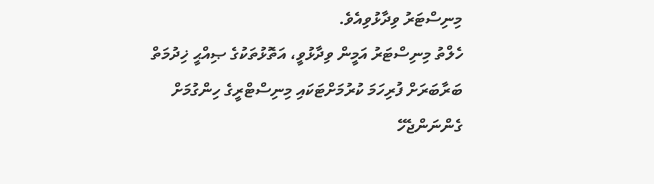މިނިސްޓަރު ވިދާޅުވިއެވެ.
ހެލްތު މިނިސްޓަރު އަމީން ވިދާޅުވީ، އަތޮޅުތަކުގެ ޞިއްޙީ ޚިދުމަތް ބަރާބަރަށް ފުރިހަމަ ކުރުމަށްޓަކައި މިނިސްޓްރީގެ ހިންގުމަށް ގެންނަންޖެހޭ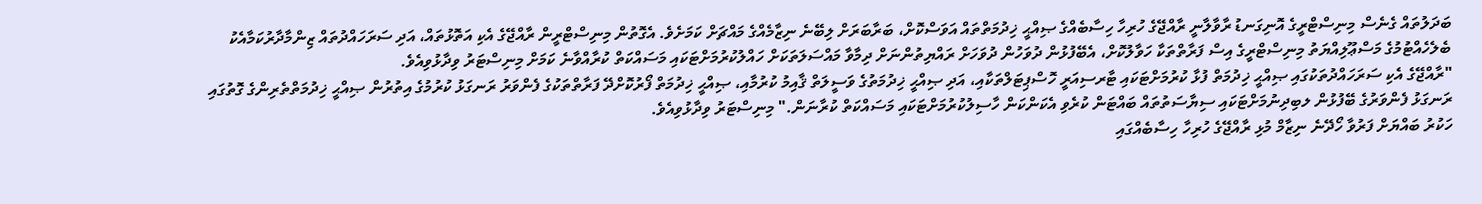ބަދަލުތައް ގެނެސް މިނިސްޓްރީގެ އޮނިގަނޑު ރާވާލާނީ ރާއްޖޭގެ ހުރިހާ ހިސާބެއްގެ ޞިއްޙީ ޚިދުމަތްތައް އަވަސްކޮށް، ބަރާބަރަށް ލިބޭނެ ނިޒާމެއްގެ މައްޗަށް ކަމަށެވެ. އެގޮތުން މިނިސްޓްރީން ރާއްޖޭގެ އެކި އަތޮޅުތައް، އަދި ސަރަހައްދުތައް ޒިންމާދާރުކަމާއެކު ބެލެހެއްޓުމުގެ މަސްޢޫލިއްޔަތު މިނިސްޓްރީގެ އިސް ފަރާތްތަކާ ހަވާލުކޮށް، އެބޭފުޅުން ދުވަހުން ދުވަހަށް ރައްޔިތުންނަށް ދިމާވާ މައްސަލަތަކަށް ހައްލުކުރުމަށްޓަކައި މަސައްކަތް ކުރާއްވާނެ ކަމަށް މިނިސްޓަރު ވިދާޅުވިއެވެ.
"ރާއްޖޭގެ އެކި ސަރަހައްދުތަކުގައި ޞިއްޙީ ޚިދުމަތް ފުޅާ ކުރުމަށްޓަކައި ޓާރސިއަރީ ހޮސްޕިޓަލްތަކާއި، އަދި ޞިއްޙީ ޚިދުމަތުގެ ވަސީލަތް ޤާއިމު ކުރުމާއި، ޞިއްޙީ ޚިދުމަތް ފޯރުކޮށްދޭ ފަރާތްތަކުގެ ފެންވަރު ރަނގަޅު ކުރުމުގެ އިތުރުން ޞިއްޙީ ޚިދުމަތްތެރިންގެ ގޮތުގައި ރަނގަޅު ފެންވަރުގެ ބޭފުޅުން ލބިދިނުމަށްޓަކައި ސިޔާސަތުތައް ބައްޓަން ކުރެވި އެކަންކަން ހާސިލުކުރުމަށްޓަކައި މަސައްކަތް ކުރާނަން." މިނިސްޓަރު ވިދާޅުވިއެވެ.
ހަކުރު ބައްޔަށް ފަރުވާ ހޯދޭނެ ނިޒާމް މުޅި ރާއްޖޭގެ ހުރިހާ ހިސާބެއްގައި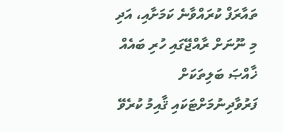ތައާރަފް ކުރައްވާނެ ކަމަށާއި، އަދި މި ނޫނަށް ރާއްޖޭގައި ހުރި ބައެއް ޚާއްޞަ ބަލިތަކަށް ފަރުވާދިނުމަށްޓަކައި ޤާއިމު ކުރެވޭ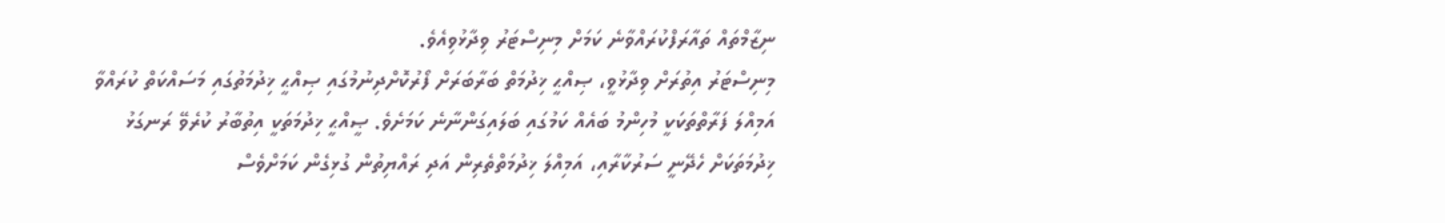ނިޒާމްތައް ތައާރަފްކުރައްވާނެ ކަމަށް މިނިސްޓަރު ވިދާޅުވިއެވެ.
މިނިސްޓަރު އިތުރަށް ވިދާޅުވީ، ޞިއްޙީ ޚިދުމަތް ބަރާބަރަށް ފޯރުކޮށްދިނުމުގައި ޞިއްޙީ ޚިދުމަތުގައި މަސައްކަތް ކުރައްވާ އަމިއްލަ ފަރާތްތަކަކީ މުހިންމު ބައެއް ކަމުގައި ބަލައިގަންނާނެ ކަމަށެވެ. ޞީއްޙީ ޚިދުމަތަކީ އިތުބާރު ކުރެވޭ ރަނގަޅު ޚިދުމަތަކަށް ހެދޭނީ ސަރުކާރާއި، އަމިއްލަ ޚިދުމަތްތެރިން އަދި ރައްޔިތުން ގުޅިގެން ކަމަށްވެސް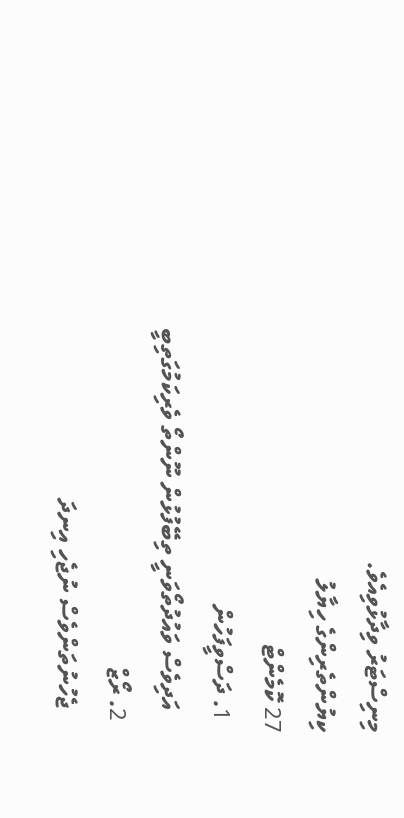މިނިސްޓަރު ވިދާޅުވިއެވެ.
ކިޔުންތެރިންގެ ހިޔާލު
27 ކޮމެންޓް
  1. ދަސްވީފަހުން
    އަދިވެސް ވައުދުތޯވަނީ ތިބޭފުޅުން ނޫންތޯ ވެރިކަމުގަތިބީ
  2. ރޯޒް
    ޖެހުނުތަންވެސް ނުޖެހި އިނދަ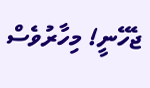ޖެހޭނީ! މިހާރުވެސް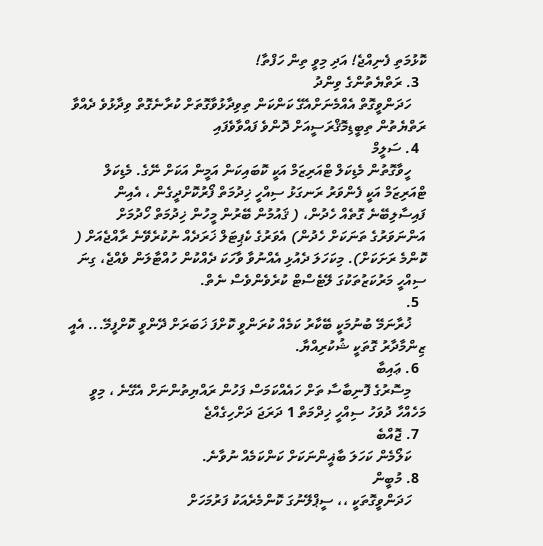ކޮޅުމަތި ފެނިއްޖެ! އަދި މިވީ ތިން ހަފްތާ!
  3. ރަތްޔެތުންގެ ވިންދު
    ހަދަންވީގޮތް އެއްމެނަށްއެގޭ ކަންކަން ތިވިދާޅުވާގޮތަށް ކުރާނެގޮތް ވިދާޅުވެ ދެއްވާ ރަތްޔެތުން ތިބީޑިމޮޤްރަސީއަށް ދޮންވެ ފައްވާވެފައި
  4. ސަލީމް
    ހީވާގޮތުން މެޑިކަލް ޓްއަރިޒަމް އަކީ ކޮބައިކަން އަމީން އަކަށް ނޭގެ. މެޑިކަލް ޓްއަރިޒަމް އަކީ ފެންވަރު ރަނގަޅު ސިއްހީ ޚިދުމަތް ފޯރުކޮށްދީގެން ، އެއިން ފައިސާލިބޭނެ ގޮތެއް ހެދުން، ( ޤައުމުން ބޭރުން މީހުން ޚިދުމަތް ހޯދުމަށް އަންނަވަރުގެ ތަނަކަށް ހެދުން) އެވަރުގެ ކެޕިޓަލް ޚަރަދެއް ނުކުރެވޭނެ ރާއްޖެއަށް ( ކޮންމެ ރަށަކަށް). މިކަހަލަ ދެއުޅި އެއްނުވާ ވާހަކަ ދެއްކުން ހުއްޓާލަން ވެއްޖެ، ގިނަ ސިއްހީ މަރުކަޒުތަކުގަ ލޭޓެސްޓް ކުރެވެންވެސް ނެތް.
  5.
    ޚުރާނަމޭ ބުނުމަކީ ބޭކާރު ކަމެއް ކުރަންވީ ކޮށްފަ ޚަބަރަށް ދޭންވީ ކޮށްފީމޭ... އެއީ ޒިންމާދާރު ގޮތަކީ ޝުކުރިއްޔާ.
  6. ޢައިބާ
    މިސޮރުގެ ފޮނިބާސާ ތަށް ހައެއްކަމަސް ފަހުން ރައްޔިތުންނަށް އެގޭނެ ، މިވީ މަހެއްހާ ދުވަހު ސިއްހީ ޚިދްމަތް 1 ދަރަޖަ ދަށްހިގެއްޖެ
  7. ޖޮއްބެ
    ކަލޯމެން ކަހަލަ ބާޣީންނަކަށް ކަންކަމެއް ނުވާނެ.
  8. މުބީން
    ހަދަންވީގޮތަކީ ،، ސީޕްލޭނުގަ ކޮންމެރެއަކު ފަރުމަހަށް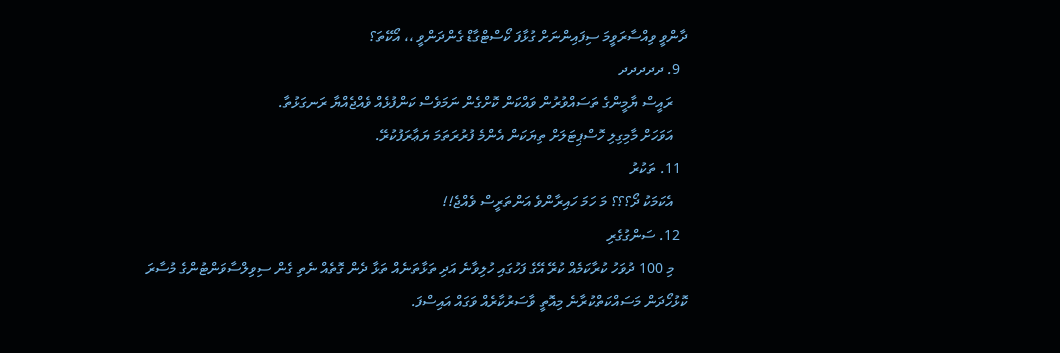ދާންވީ ވިއްސާރަވީމަ ސިފައިންނަށް ގުޅާފަ ކޯސްޓްގާޑް ގެންދަންވީ ،، އޯކޭތަ؟
  9. ދދދދދ
    ރައީސް ޔާމީންގެ ތަސައްވުރުން ވައްކަން ކޮށްގެން ނަމަވެސް ކަންފުޅެއް ވެއްޖެއްޔާ ރަނގަޅުތާ.
    އަވަހަށް މާމިގިލި ހޮސްޕިޓަލަށް ތިޔަކަން އެންމެ ފުރުރަތަމަ ޔަޢާރަފުކުރޭ.
  11. ތަކުރު
    އެކަމަކު ދޯ؟؟؟ މަ ހަމަ ހައިރާންވެ އަންތަރީސް ވެއްޖެ!!
  12. ސަންގުގެރި
    މި 100 ދުވަހު ކުރާކަމެއް ކުރޭ އޭގެ ފަހުގައި ހުލިވާނެ އަދި ތަޅާތަނެއް ތަޅާ ދެން ގޮތެއް ނެތި ގެން ސިވިލްސާވަންޓުންގެ މުސާރަ ކޮޅުހޯދަން މަސައްކަތްކުރާނެ މިއޮތީ ވާސަރުކާރެއް ވަގައް އައިސްފަ.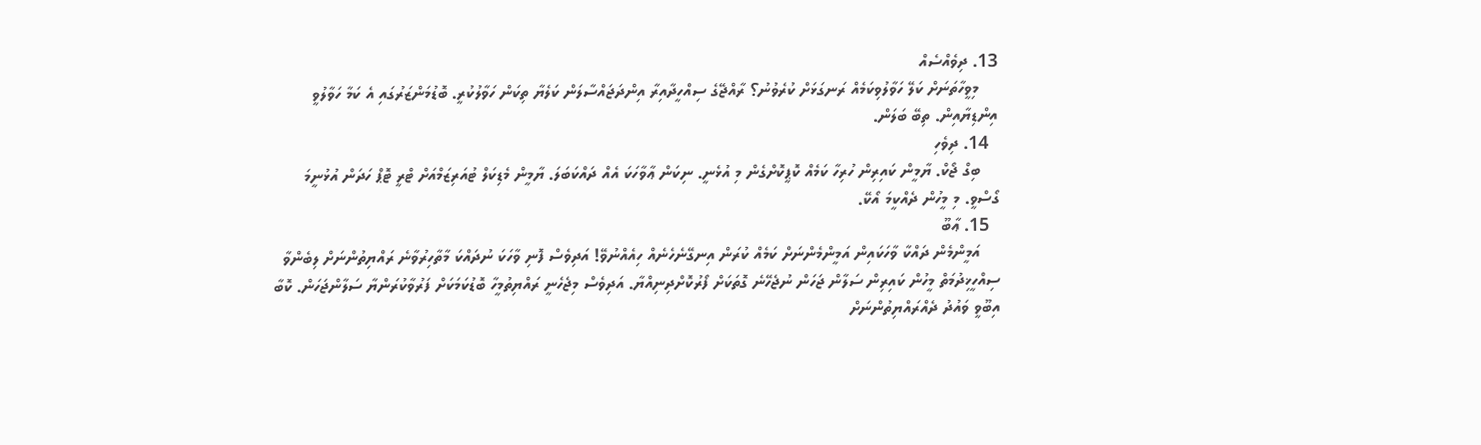13. ދިވެއްސެއް
    މިވީހާތަނަށް ކަލޭ ހަވާލުވިކަމެއް ރަނގަޅަށް ކުރެވުނު؟ ރާއްޖޭގެ ސިއްހީދާއިރާ އިންދަޖައްސާލަން ކަލެޔާ ތިކަން ހަވާލުކުރީ. ބޮޑުމަންޒަރުގައި އެ ކަމާ ހަވާލުވީ އިންޑިޔާއިން. ތިބޭ ބަލަން.
  14. ދިވެހި
    ބިގް ޖޯކް. ޔާމީން ކައިރިން ހުރިހާ ކަމެއް ކޮޕީކޮށްގެން މި އުޅެނީ. ނިކަން ޢާވާހަކަ އެއް ދައްކަބަލަ. ޔާމީން މެޑިކަލް ޓުއަރިޒަމްއަށް ޓްރީ ޓޮޕް ހަދަން އުޅުނީމަ ގޯސްވީ. މި މީހުން ދެއްކީމަ އޯކޭ.
  15. ޢާބޫ
    އަމީންމެން ދައްކާ ވާހަކައިން އަމީންމެންނަށް ކަމެއް ކުރަން އިނގޭނެހެނެއް ހިއެއްނުވޭ! އަދިވެސް ފޮނި ވާހަކަ ނުދައްކަ މާތާހިރުވާނެ ރައްޔިތުންނަށް ލިބެންވާ ސިއްހީޚިދުމަތް މީހުން ކައިރިން ސަލާން ޖަހަން ނުޖެހޭނެ ގޮތަކަށް ފޯރުކޮށްދިނިއްޔާ. އަދިވެސް މިޖެހެނީ ރައްޔިތުމީހާ ބޮޑުކަމަކަށް ފަރުވާކުރަންޔާ ސަލާންޖަހަން. ކޮބާ އިބޫވީ ވައުދު ދެއްރައްޔިތުންނަށް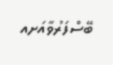ބޭސްފަރުވާއަށއ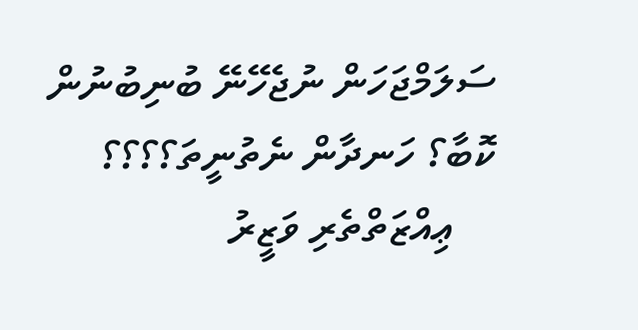ސަލަމްޖަހަން ނުޖެހޭނޭ ބުނިބުނުން ކޮބާ؟ ހަނދާން ނެތުނީތަ؟؟؟؟
    ޢިއްޒަތްތެރި ވަޒީރު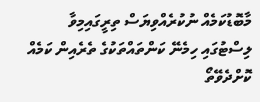މާބޮޑުކަމެއް ނުކުރެއްވިޔަސް ތިރީގައިމިވާ ލިސްޓުގައި ހިމެނޭ ކަންތައްތަކުގެ ތެރެއިން ކަމެއް ކޮށްދެވޭތޯ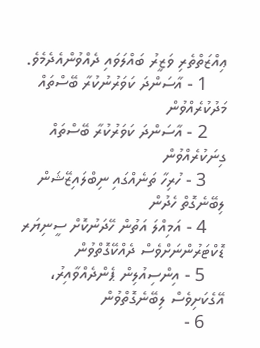ޢިއްޒަތްތެރި ވަޒީރު ބައްލަވައި ދެއްވުންއެދެމެވެ.
    1 - އާސަންދަ ކަވަރުނުކުރާ ބޭސްތައް މަދުކުރެއްވުން
    2 - އާސަންދަ ކަވަރުކުރާ ބޭސްތައް ގިނަކުރެއްވުން
    3 - ހުރިހާ ތަނެއްގައި ނިބްލައިޒޭޝަން ލިބޭނެގޮތް ހެދުން
    4 - އަމިއްލަ އަތުން ހޭދަނުކޮށް ސީނިޔަރ ޑޮކްޓަރުންނަށްވެސް ދެއްކޭގޮތްވުން
    5 - އިންސިއުލިން ޕެންދެއްވާއިރު، އޭގެކަށިވެސް ލިބޭނެގޮތްވުން
    6 -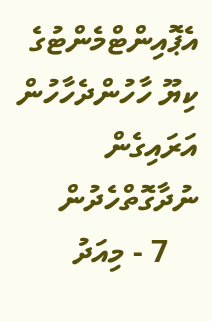އެޕޮއިންޓްމެންޓުގެ ކިޔޫ ހާހުންދެހާހުން އަރައިގެން ނުދާގޮތްހެދުން
    7 - މިއަދު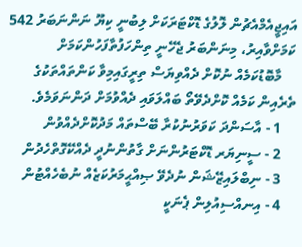އައިޖީއެމްއެޗުން ލޮލުގެ ޑޮކްޓަރަކަށް ލިބުނީ ކިޔޫ ނަންނަބަރު 542 ކަމަށްވާއިރު، މިނަންބަރު ޖެހޭނީ ތިންހަފުތާފަހުންކަމަށް
    މާބޮޑުކަމެއް ނުކޮށް ދެއްވިޔަސް ތިރީގައިމިވާ ކަންތައްތަކުގެ ތެރެއިން ކަމެއް ކޮށްދެވޭތޯ ބައްލަވައި ދެއްވުމަށް ދަންނަވަމެވެ.
    1 - އާސަންދަ ކަވަރުނުކުރާ ބޭސްތައް މަދުކޮށްދެއްވުން
    2 - ސީނިޔަރ ޑޮކްޓަރުންނަށް ގާތުންނުދީ ދެއްކޭގޮތްހެދުން
    3 - ނިބްލައިޒޭޝަން ނުދެވޭ ޞިއްޙީމަރުކަޒެއް ނުބެހެއްޓުން
    4 - އިނއްސިއުލިން ޕެނަކީ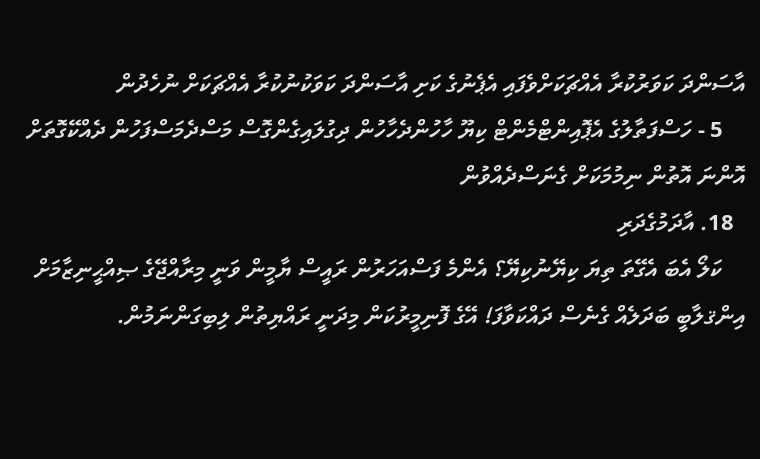އާސަންދަ ކަވަރުކުރާ އެއްޗަކަށްވެފައި އެޕެނުގެ ކަށި އާސަންދަ ކަވަކުނުކުރާ އެއްޗަކަށް ނުހެދުން
    5 - ހަސްފަތާލުގެ އެޕޮއިންޓްމެންޓް ކިޔޫ ހާހުންދެހާހުން ދިގުލައިގެންގޮސް މަސްދެމަސްފަހުން ދެއްކޭގޮތަށް އޮންނަ އޮތުން ނިމުމަކަށް ގެނަސްދެއްވުން
  18. އާދަމުގެދަރި
    ކަލޯ އެބަ އެގޭތަ ތިޔަ ކިޔޭނުކިޔޭ؟ އެންމެ ފަސްއަހަރުން ރައީސް ޔާމީން ވަނީ މިރާއްޖޭގެ ޞިއްޙީނިޒާމަށް އިންޤލާބީ ބަދަލެއް ގެނެސް ދައްކަވާފަ! އޭގެ ފޮނިމީރުކަން މިދަނީ ރައްޔިތުން ލިބިގަންނަމުން.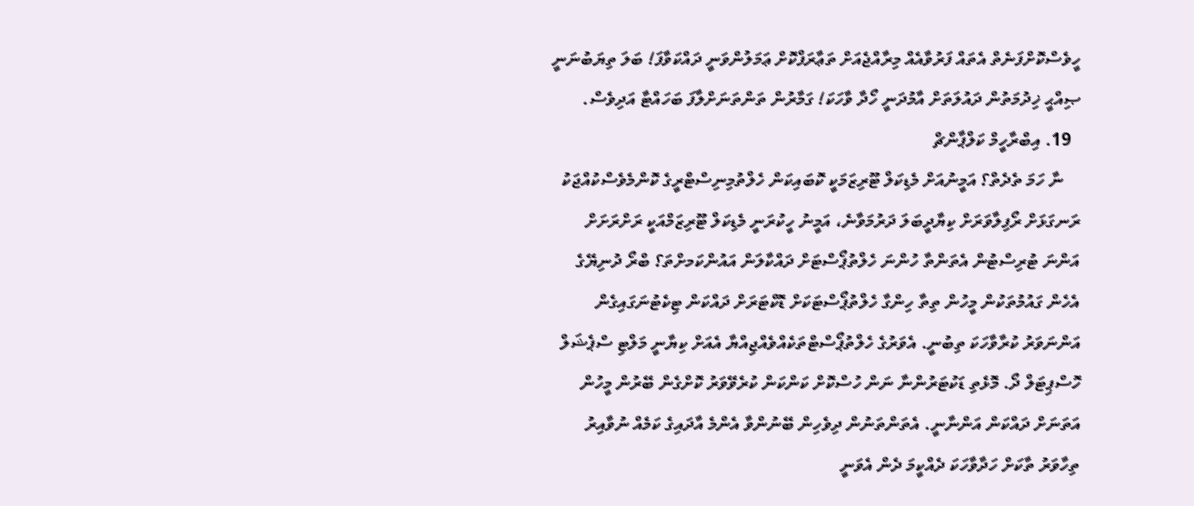ހީވެސްކޮށްފަނެތް އެތައް ފަރުވާއެއް މިރާއްޖެއަށް ތަޢާރަފްކޮށް ޢަމަލުންވަނީ ދައްކަވާފަ! ބަލަ ތިޔަބުނަނީ ޞިއްޙީ ޚިދުމަތުން ދައުލަތަށް އާމުދަނީ ހޯދާ ވާހަކަ! ގަމާރުން ތަންތަނަށްލާފަ ބަހައްޓާ އަދިވެސް.
  19. އިބްރާހީމް ކަލްޕާންޗް
    ނާ ހަމަ ތެދެތް؟ އަމީނުއަށް މެޑިކަލް ޓޫރިޒަމަކީ ކޮބައިކަން ހެލްތުމިނިސްޓްރީގެ ކޮންމެވެސްކުއްޖަކު ރަނގަޅަށް ރޯފިލާވަރަށް ކިޔާދީބަލަ ދަރުމަވާނެ، އަމީނު ހީކުރަނީ މެޑިކަލް ޓޫރިޒަމްއަކީ ރަށްރަށަށް އަންނަ ޓުރިސްޓުން އެތަންތާ ހުންނަ ހެލްތުޕޯސްޓަށް ދައްކާލަން އައުންކަމށްތަ؟ ބްރޯ ދުނިޔޭގެ އެހެން ގައުމުތަކުން މީހުން ތިތާ ހިންގާ ހެލްތުޕޯސްޓަކަށް ޑޮކްޓަރަށް ދައްކަން ޓިކެޓުނަގައިގެން އަންނަވަރު ކުރާވާހަކަ ތިބުނީ. އެވަރުގެ ހެލްތުޕޯސްޓްތަކެއްވެއްޖިއްޔާ އެއަށް ކިޔާނީ މަލްޓި ސްޕެޝަލް ހޮސްޕިޓަލް ދޯ. މޮޅެތި ޑަކުޓަރުންނާ ނަން ހުސްކޮށް ކަންކަން ކުރެވޭވަރު ކޮށްގެން ބޭރުން މީހުން އަތަނަށް ދައްކަން އަންނާނީ. އެތަންތަނުން ދިވެހިން ބޭނުންވާ އެންމެ އާދައިގެ ކަމެއް ނުވާއިރު ތިހާވަރު ތާކަށް ހަދާވާހަކަ ދެއްކީމަ ދެން އެވަނީ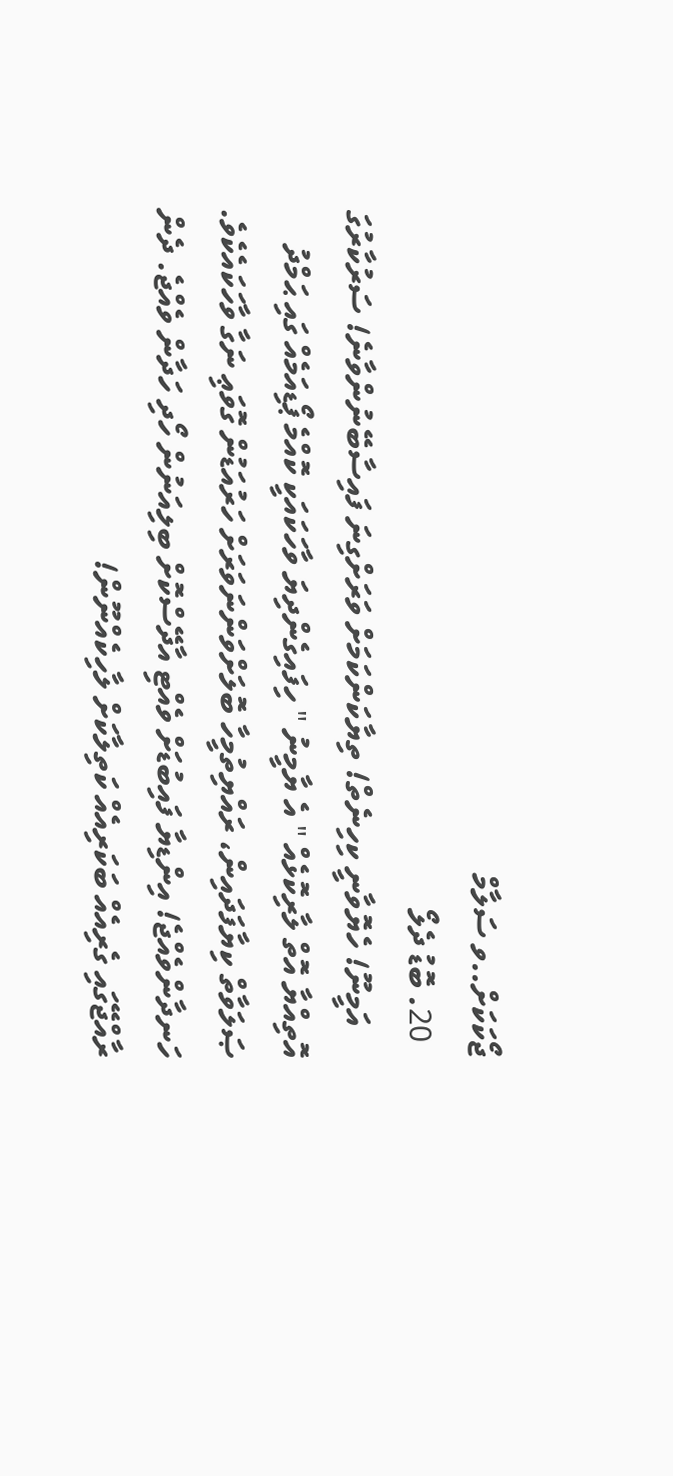ޖޯކަކަށް..ވ ސަލާމް
  20. ބޮޑު ދެލޯ
    އަމީނޫ! ހެޔޮވާނީ ކިހިނެތް! ތިޔާކަންކަމަށް ވަރަށްގިނަ ފައިސާބޭނުންވާނެ! ސަރުކާރުގަ އޮތިއްޔާ އޮތް ލާރިކޮޅެއް " އެ ޔާމީނު " ހިފައިގެންދިޔަ ވާހަކައަކީ ކޮއްމެ ޕޯޑިއަމެއް ގައި ޙަމްދު ޞަލަވާތް ކިޔާފަދައިން، ރައްޔިތުމީހާ ބޮލަށްވަންނަވަރަށް ހަރުއަޑުން ގޮވަޢި ނަގާ ވާހަކައެކެވެ. ހަނދާންވެއްޖެ! އިންޑިޔާ ފައިބުޑަށް ވެއްޓި އާދޭސްކޮށް ބިލިއަނުން ހޯދި ހަދާން ވެއްޖެ. ދެން ރާއްޖޭގައި ގެރިއެއް ބަކަރިއެއް ކަތިލާކަށް ލާހިކެއްނޫން!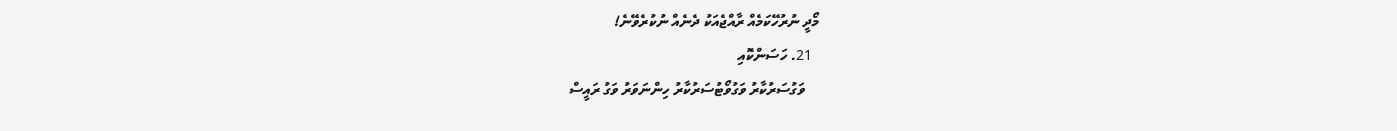މޯދީ ނުރުހޭކަމެއް ރާއްޖެއަކު ދެނެއް ނުކުރެވޭނެ!
  21. ހަސަންކޮއި
    ވަގުސަރުކާރު ވަގުވޯޓުސަރުކާރު ހިންނަވަރު ވަގު ރައީސް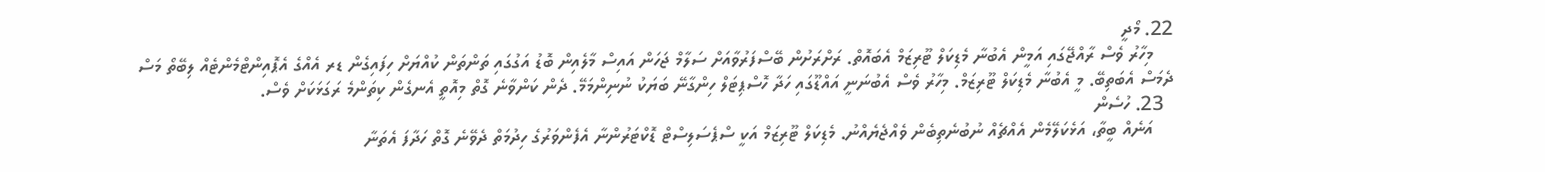22. މޯދީ
    މިހާރު ވެސް ރާއްޖޭގައި އަމީން އެބުނާ މެޑިކަލް ޓޫރިޒަމް އެބައޮތް. ރަށްރަށުން ބޭސްފަރުވާއަށް ސަލާމް ޖަހަން އައިސް މާލެއިން ބޮޑު އަގުގައި ތަންތަން ކުއްޔަށް ހިފައިގެން ޑރ އެއްގެ އެޕޮއިންޓްމެންޓެއް ލިބޭތޯ މަސް ދެމަސް އެބަތިބޭ. މީ އެބުނާ މެޑިކަލް ޓޫރިޒަމް. މިހާރު ވެސް އެބުނަނީ އައްޑޫގައި ހަދާ ހޮސްޕިޓަލް ހިންގާނޭ ބަޔަކު ނުނިންމަމޭ. ދެން ކަންވާނެ ގޮތް މިއޮތީ އެނގެން ކިތަންމެ ރަގަޅަކަށް ވެސް.
  23. ހުސެން
    އަނެއް ބީތާ، އަޅެކަލޭމެން އެއްޗެއް ނުބުނެތިބެން ވެއްޖެޔެއްނު. މެޑިކަލް ޓޫރިޒަމް އަކީ ސްޕެސަލިސްޓް ޑޮކްޓަރުންނާ އެފެންވަރުގެ ހިދުމަތް ދެވޭނެ ގޮތް ހަދާފަ އެތަނާ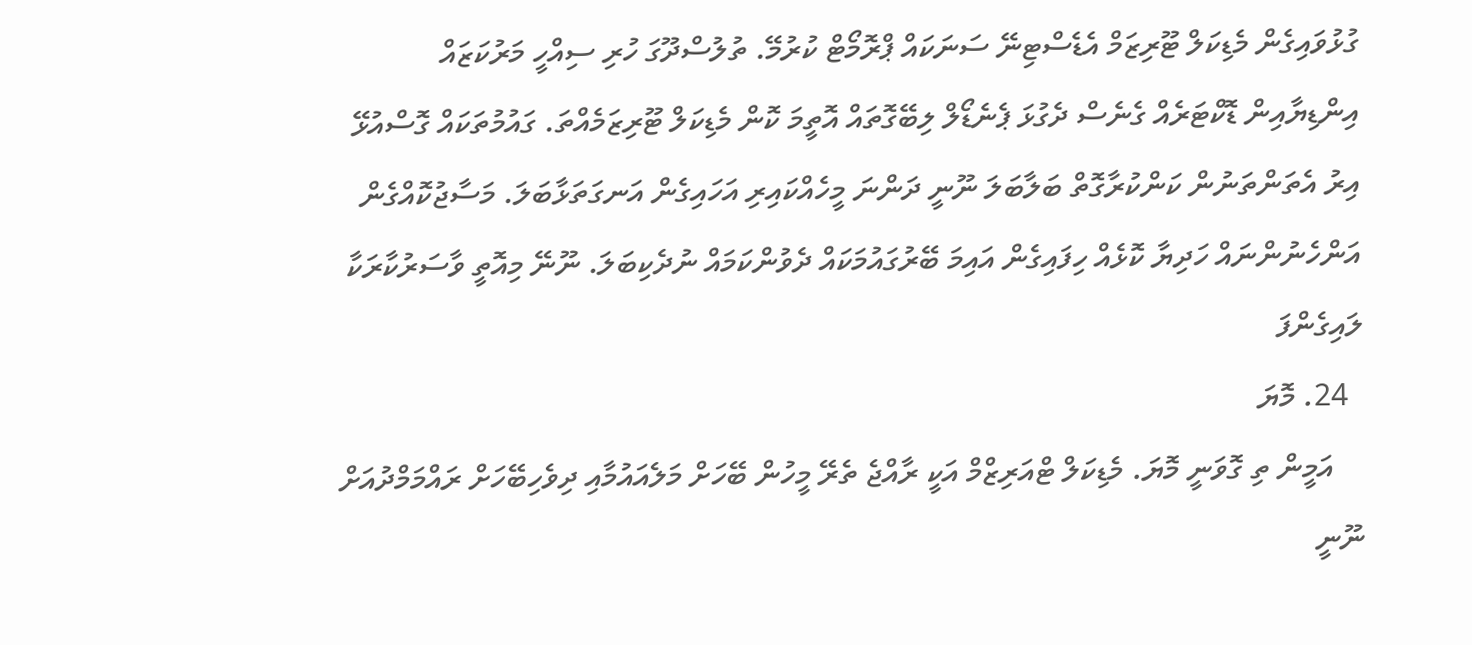ގުޅުވައިގެން މެޑިކަލް ޓޫރިޒަމް އެޑެސްޓިނޭ ސަނަކައް ޕްރޮމޯޓް ކުރުމޭ. ތުލުސްދޫގަ ހުރި ސިއްހީ މަރުކަޒައް އިންޑިޔާއިން ޑޮކްޓަރެއް ގެނެސް ދެގުޅަ ޕެނެޑޯލް ލިބޭގޮތައް އޮތީމަ ކޮން މެޑިކަލް ޓޫރިޒަމެއްތަ. ގައުމުތަކައް ގޮސްއުޅޭ އިރު އެތަންތަނުން ކަންކުރާގޮތް ބަލާބަލަ ނޫނީ ދަންނަ މީހެއްކައިރި އަހައިގެން އަނގަތަޅާބަލަ. މަސާޖުކޮއްގެން އަންހެނުންނައް ހަދިޔާ ކޮޅެއް ހިފައިގެން އައިމަ ބޭރުގައުމަކައް ދެވުންކަމައް ނުދެކިބަލަ. ނޫނޭ މިއޮތީ ވާސަރުކާރަކާ ލައިގެންފަ
  24. މޮޔަ
    އަމީން ތި ގޮވަނީ މޮޔަ. މެޑިކަލް ޓްއަރިޒްމް އަކީ ރާއްޖެ ތެރޭ މީހުން ބޭހަށް މަލެއައުމާއި ދިވެހިބޭހަށް ރައްމަމްދުއަށް ނޫނީ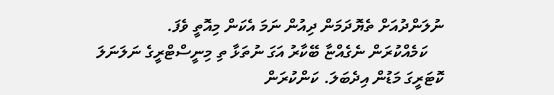ނުލަންދުއަށް ތެޔޮދަމަން ދިއުން ނަމަ އެކަން މިއޮތީ ވެފަ.
    ކަމެއްކުރަން ނެގެއްޏާ ބޭކާރު އަގަ ނުތަޅާ ތި މިނީސްޓްރީގެ ނަލަނަލަ ކޮޓަރީގަ މަޑުން އިދެބަލަ. ކަންކުރަން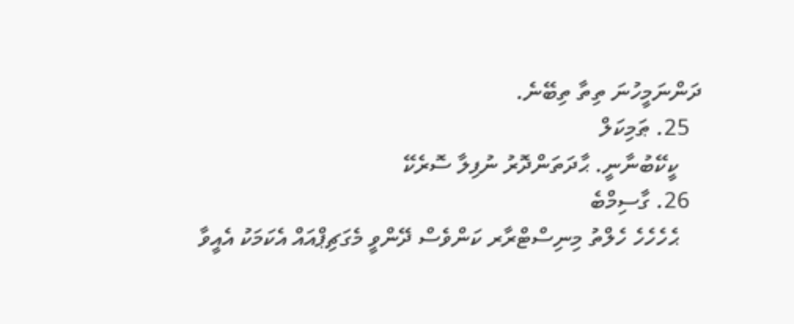ދަންނަމީހުނަ ތިތާ ތިބޭނެ.
  25. ޠަމިކަލް
    ކީކޭބުނާނީ. ޙާދަތަންދޮރު ނުފިލާ ސޮރެކޭ
  26. ގާސިމްބެ
    ޙެހެހެހެ ހެލްތު މިނިސްޓްރާރ ކަންވެސް ދޭންވީ މެގަޗިޕްއައް އެކަމަކު އެއީވާ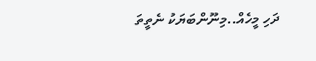ދަހި މީހެއް..މިނޫންބަޔަކު ނެތީތަ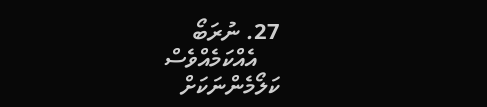27. ނުރަބޯ
    އެއްކަމެއްވެސް ކަލޯމެންނަކަށް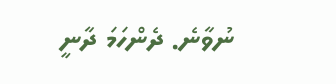ނުވާނެ. ދެންހަމަ ދާނީ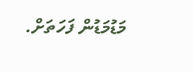މަޑުމަޑުން ފަހަތަށް.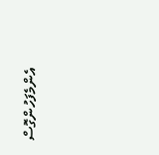އެންމެފަހުންގޮސް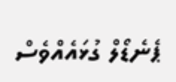ޕެނެޑޯލް ގުޅައެއްވެސް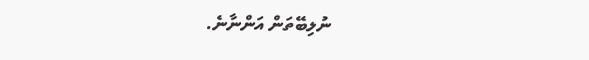ނުލިބޭތަން އަންނާނެ.